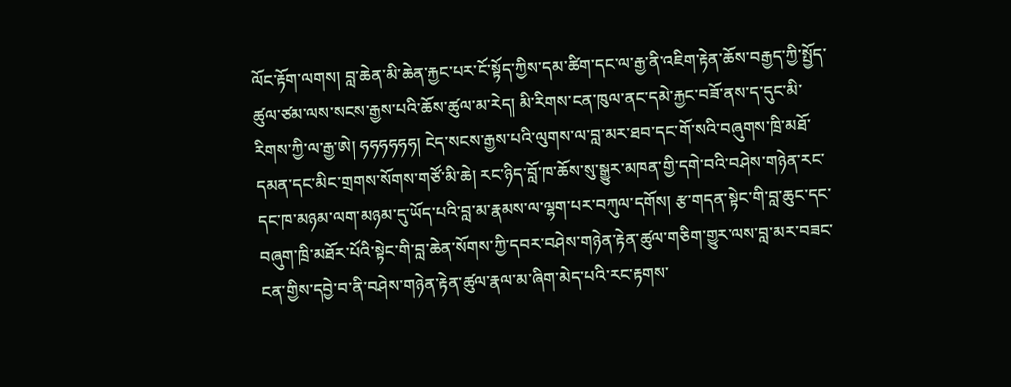ལོང་རྟོག་ལགས། བླ་ཆེན་མི་ཆེན་རྐྱང་པར་ངོ་སྟོད་ཀྱིས་དམ་ཚིག་དང་ལ་རྒྱ་ནི་འཇིག་རྟེན་ཆོས་བརྒྱད་ཀྱི་སྤྱོད་ཚུལ་ཙམ་ལས་སངས་རྒྱས་པའི་ཆོས་ཚུལ་མ་རེད། མི་རིགས་ངན་ཁུལ་ནང་དམེ་རྐྱང་བཟོ་ནས་ད་དུང་མི་རིགས་ཀྱི་ལ་རྒྱ་ཨེ། ཧཧཧཧཧཧ། ངེད་སངས་རྒྱས་པའི་ལུགས་ལ་བླ་མར་ཐབ་དང་གོ་སའི་བཞུགས་ཁྲི་མཐོ་དམན་དང་མིང་གྲགས་སོགས་གཙོ་མི་ཆེ། རང་ཉིད་བློ་ཁ་ཆོས་སུ་སྒྱུར་མཁན་གྱི་དགེ་བའི་བཤེས་གཉེན་རང་དང་ཁ་མཉམ་ལག་མཉམ་དུ་ཡོད་པའི་བླ་མ་རྣམས་ལ་ལྷག་པར་བཀུལ་དགོས། རྩ་གདན་སྟེང་གི་བླ་ཆུང་དང་བཞུག་ཁྲི་མཐོར་པོའི་སྟེང་གི་བླ་ཆེན་སོགས་ཀྱི་དབར་བཤེས་གཉེན་རྟེན་ཚུལ་གཅིག་གྱུར་ལས་བླ་མར་བཟང་ངན་གྱིས་དབྱེ་བ་ནི་བཤེས་གཉེན་རྟེན་ཚུལ་རྣལ་མ་ཞིག་མེད་པའི་རང་རྟགས་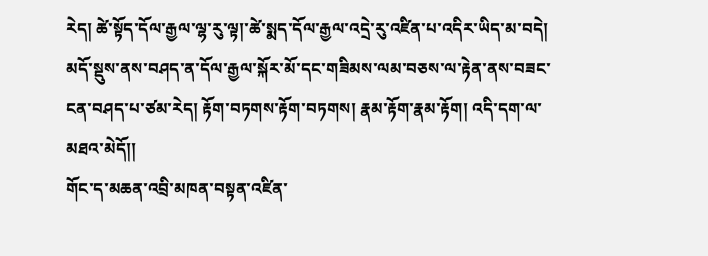རེད། ཚེ་སྟོད་དོལ་རྒྱལ་ལྷ་རུ་ལྟ།་ཚེ་སྨད་དོལ་རྒྱལ་འདྲེ་རུ་འཛིན་པ་འདིར་ཡིད་མ་བདེ། མདོ་སྡུས་ནས་བཤད་ན་དོལ་རྒྱལ་སྐོར་མོ་དང་གཟིམས་ལམ་བཅས་ལ་རྟེན་ནས་བཟང་ངན་བཤད་པ་ཙམ་རེད། རྟོག་བཏགས་རྟོག་བཏགས། རྣམ་རྟོག་རྣམ་རྟོག། འདི་དག་ལ་མཐའ་མེདོ།།
གོང་ད་མཆན་འབྲི་མཁན་བསྟན་འཛིན་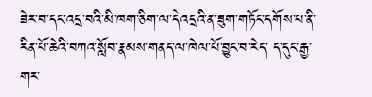ཟེར་བ་དང་འདྲ་བའི་མི་ཁག་ཅིག་ལ་དེའདྲའི་ན་ཟུག་གཏོང་དགོས་པ་ནི་རིན་པོ་ཆེའི་བཀའ་སློབ་རྣམས་གནད་ལ་ཁེལ་པོ་བྱུང་བ་རེད་ ད་དུང་རྒྱ་གར་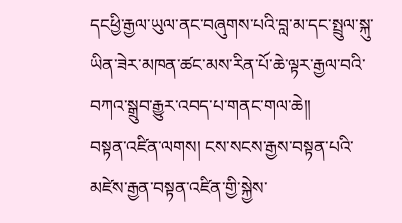དངཕྱི་རྒྱལ་ཡུལ་ནང་བཞུགས་པའི་བླ་མ་དང་སྤྲུལ་སྐུ་ཡིན་ཟེར་མཁན་ཚང་མས་རིན་པོ་ཆེ་ལྟར་རྒྱལ་བའི་བཀའ་སྒྲུབ་རྒྱུར་འབད་པ་གནང་གལ་ཆེ།།
བསྟན་འཛིན་ལགས། ངས་སངས་རྒྱས་བསྟན་པའི་མཛེས་རྒྱན་བསྟན་འཛིན་གྱི་སྐྱེས་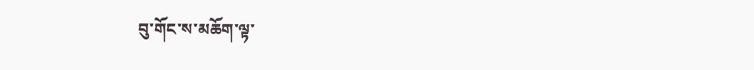བུ་གོང་ས་མཆོག་ལྟ་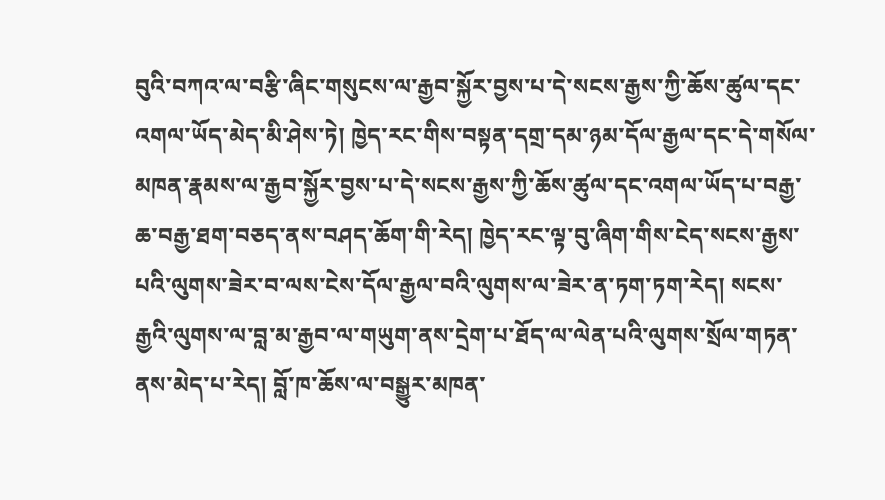བུའི་བཀའ་ལ་བརྩི་ཞིང་གསུངས་ལ་རྒྱབ་སྐྱོར་བྱས་པ་དེ་སངས་རྒྱས་ཀྱི་ཆོས་ཚུལ་དང་འགལ་ཡོད་མེད་མི་ཤེས་ཏེ། ཁྱེད་རང་གིས་བསྟན་དགྲ་དམ་ཉམ་དོལ་རྒྱལ་དང་དེ་གསོལ་མཁན་རྣམས་ལ་རྒྱབ་སྐྱོར་བྱས་པ་དེ་སངས་རྒྱས་ཀྱི་ཆོས་ཚུལ་དང་འགལ་ཡོད་པ་བརྒྱ་ཆ་བརྒྱ་ཐག་བཅད་ནས་བཤད་ཆོག་གི་རེད། ཁྱེད་རང་ལྟ་བུ་ཞིག་གིས་ངེད་སངས་རྒྱས་པའི་ལུགས་ཟེར་བ་ལས་ངེས་དོལ་རྒྱལ་བའི་ལུགས་ལ་ཟེར་ན་ཏག་ཏག་རེད། སངས་རྒྱའི་ལུགས་ལ་བླ་མ་རྒྱབ་ལ་གཡུག་ནས་དྲེག་པ་ཐོད་ལ་ལེན་པའི་ལུགས་སྲོལ་གཏན་ནས་མེད་པ་རེད། བློ་ཁ་ཆོས་ལ་བསྒྱུར་མཁན་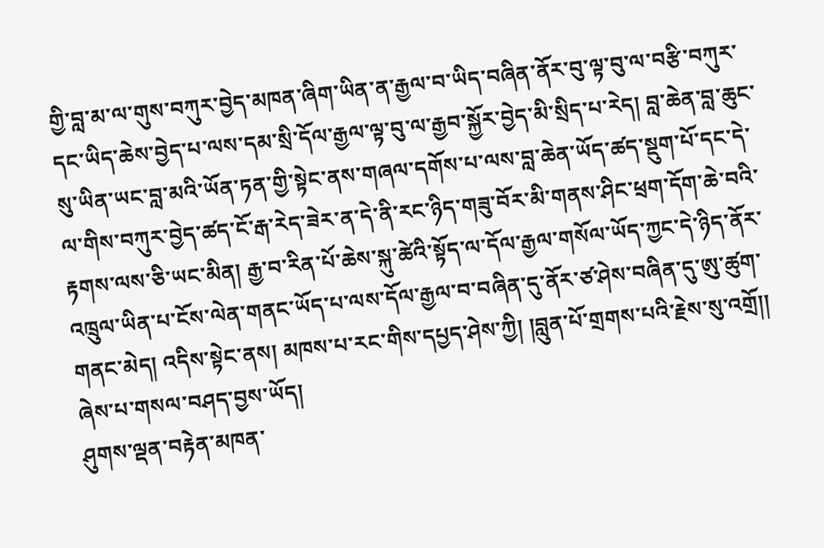གྱི་བླ་མ་ལ་གུས་བཀུར་བྱེད་མཁན་ཞིག་ཡིན་ན་རྒྱལ་བ་ཡིད་བཞིན་ནོར་བུ་ལྟ་བུ་ལ་བརྩི་བཀུར་དང་ཡིད་ཆེས་བྱེད་པ་ལས་དམ་སྲི་དོལ་རྒྱལ་ལྟ་བུ་ལ་རྒྱབ་སྐྱོར་བྱེད་མི་སྲིད་པ་རེད། བླ་ཆེན་བླ་ཆུང་སུ་ཡིན་ཡང་བླ་མའི་ཡོན་ཏན་གྱི་སྟེང་ནས་གཞལ་དགོས་པ་ལས་བླ་ཆེན་ཡོད་ཚད་སྡུག་པོ་དང་དེ་ལ་གིས་བཀུར་བྱེད་ཚད་ངོ་རྒ་རེད་ཟེར་ན་དེ་ནི་རང་ཉིད་གཟུ་བོར་མི་གནས་ཤིང་ཕྲག་དོག་ཆེ་བའི་རྟགས་ལས་ཅི་ཡང་མིན། རྒྱ་བ་རིན་པོ་ཆེས་སྐུ་ཚེའི་སྟོད་ལ་དོལ་རྒྱལ་གསོལ་ཡོད་ཀྱང་དེ་ཉིད་ནོར་འཁྲུལ་ཡིན་པ་ངོས་ལེན་གནང་ཡོད་པ་ལས་དོལ་རྒྱལ་བ་བཞིན་དུ་ནོར་ཙ་ཤེས་བཞིན་དུ་ཨུ་ཚུག་གནང་མེད། འདིས་སྟེང་ནས། མཁས་པ་རང་གིས་དཔྱད་ཤེས་ཀྱི། །བླུན་པོ་གྲགས་པའི་རྗེས་སུ་འགྲོ།། ཞེས་པ་གསལ་བཤད་བྱས་ཡོད།
ཤུགས་ལྡན་བརྟེན་མཁན་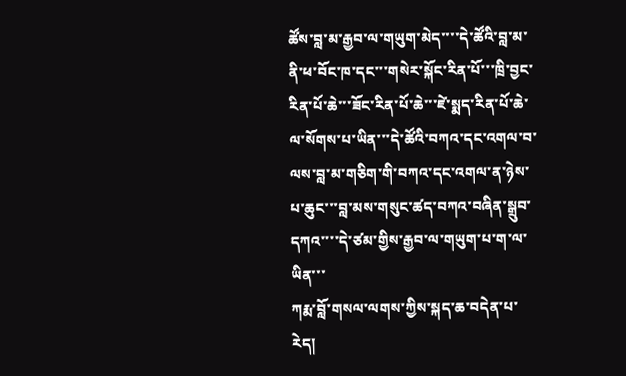ཚོས་བླ་མ་རྒྱབ་ལ་གཡུག་མེད་་་་དེ་ཚོའི་བླ་མ་ནི་ཕ་བོང་ཁ་དང་་་གསེར་སྐོང་རིན་པོ་་་ཁྲི་བྱང་རིན་པོ་ཆེ་་་ཟོང་རིན་པོ་ཆེ་་་ཛེ་སྨད་རིན་པོ་ཆེ་ལ་སོགས་པ་ཡིན་་་དེ་ཚོའི་བཀའ་དང་འགལ་བ་ལས་བླ་མ་གཅིག་གི་བཀའ་དང་འགལ་ན་ཉེས་པ་ཆུང་་་བླ་མས་གསུང་ཚད་བཀའ་བཞིན་སྒྲུབ་དཀའ་་་་དེ་ཙམ་གྱིས་རྒྱབ་ལ་གཡུག་པ་ག་ལ་ཡིན་་་
ཀརྨ་བློ་གསལ་ལགས་ཀྱིས་སྐད་ཆ་བདེན་པ་རེད།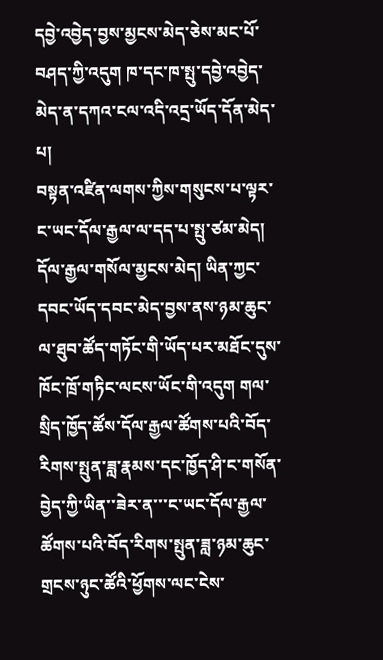དབྱེ་འབྱེད་བྱས་མྱངས་མེད་ཅེས་མང་པོ་བཤད་ཀྱི་འདུག ཁ་དང་ཁ་སྤུ་དབྱེ་འབྱེད་མེད་ན་དཀའ་ངལ་འདི་འདྲ་ཡོད་དོན་མེད་པ།
བསྟན་འཛིན་ལགས་ཀྱིས་གསུངས་པ་ལྟར་ང་ཡང་དོལ་རྒྱལ་ལ་དད་པ་སྤུ་ཙམ་མེད། དོལ་རྒྱལ་གསོལ་མྱངས་མེད། ཡིན་ཀྱང་དབང་ཡོད་དབང་མེད་བྱས་ནས་ཉམ་ཆུང་ལ་ཐུབ་ཚོད་གཏོང་གི་ཡོད་པར་མཐོང་དུས་ཁོང་ཁྲོ་གཏིང་ལངས་ཡོང་གི་འདུག གལ་སྲིད་ཁྱོད་ཚོས་དོལ་རྒྱལ་ཚོགས་པའི་བོད་རིགས་སྤུན་ཟླ་རྣམས་དང་ཁྱོད་ཤི་ང་གསོན་བྱེད་ཀྱི་ཡིན་་ཟེར་ན་་་ང་ཡང་དོལ་རྒྱལ་ཚོགས་པའི་བོད་རིགས་སྤུན་ཟླ་ཉམ་ཆུང་གྲངས་ཉུང་ཚོའི་ཕྱོགས་ལང་ངེས་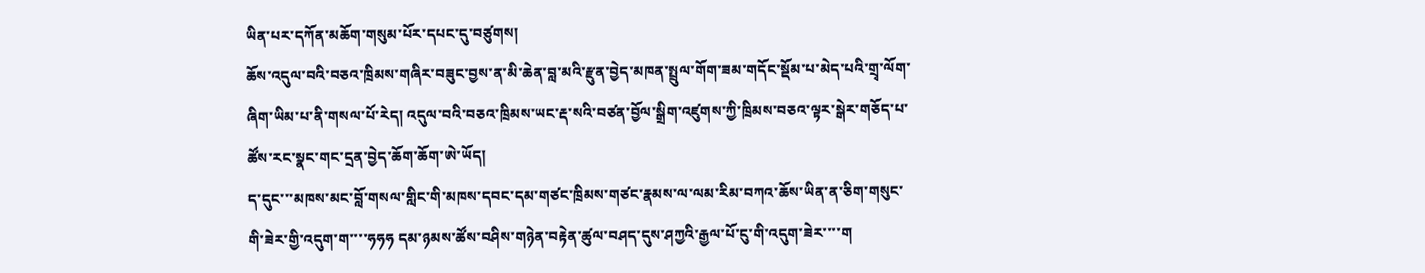ཡིན་པར་དཀོན་མཆོག་གསུམ་པོར་དཔང་དུ་བཙུགས།
ཆོས་འདུལ་བའི་བཅའ་ཁྲིམས་གཞིར་བཟུང་བྱས་ན་མི་ཆེན་བླ་མའི་རྫུན་བྱེད་མཁན་སྤྲུལ་གོག་ཟམ་གདོང་སྡོམ་པ་མེད་པའི་གྲྭ་ལོག་ཞིག་ཡིམ་པ་ནི་གསལ་པོ་རེད། འདུལ་བའི་བཅའ་ཁྲིམས་ཡང་རྡ་སའི་བཙན་བྱོལ་སྒྲིག་འཛུགས་ཀྱི་ཁྲིམས་བཅའ་ལྟར་སྒེར་གཅོད་པ་ཚོས་རང་སྣང་གང་དྲན་བྱེད་ཆོག་ཆོག་ཨེ་ཡོད།
ད་དུང་་་མཁས་མང་བློ་གསལ་གླིང་གི་མཁས་དབང་དམ་གཙང་ཁྲིམས་གཙང་རྣམས་ལ་ལམ་རིམ་བཀའ་ཆོས་ཡིན་ན་ཅིག་གསུང་གི་ཟེར་གྱི་འདུག་ག་་་་ཧཧཧ དམ་ཉམས་ཚོས་བཤིས་གཉེན་བརྟེན་ཚུལ་བཤད་དུས་ཤཀྱའི་རྒྱལ་པོ་ངུ་གི་འདུག་ཟེར་་་་ག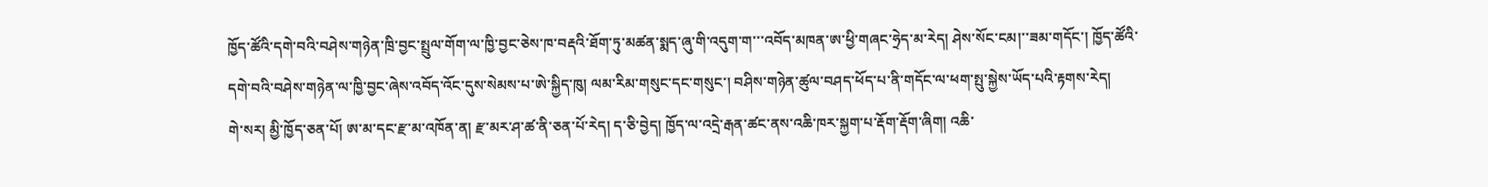ཁྱོད་ཚོའི་དགེ་བའི་བཤེས་གཉེན་ཁྲི་བྱང་སྤྲུལ་གོག་ལ་ཁྱི་བྱང་ཅེས་ཁ་བརྡའི་ཐོག་ཏུ་མཚན་སྨད་ཞུ་གི་འདུག་ག་་་འབོད་མཁན་ཨ་ཕྱི་གཞང་ཧྲེད་མ་རེད། ཤེས་སོང་ངམ།་་ཟམ་གདོང་། ཁྱོད་ཚོའི་དགེ་བའི་བཤེས་གཉེན་ལ་ཁྱི་བྱང་ཞེས་འབོད་འོང་དུས་སེམས་པ་ཨེ་སྐྱིད་ཁུ། ལམ་རིམ་གསུང་དང་གསུང་། བཤིས་གཉེན་ཚུལ་བཤད་ཕོད་པ་ནི་གདོང་ལ་ཕག་སྤུ་སྐྱེས་ཡོད་པའི་རྟགས་རེད།
གེ་སར། མྱི་ཁྱོད་ཅན་པོ། ཨ་མ་དང་རྫ་མ་འཁོན་ན། རྫ་མར་ཤ་ཚ་ནི་ཅན་པོ་རེད། ད་ཅི་བྱེད། ཁྱོད་ལ་འདྲེ་རྒན་ཚང་ནས་འཆི་ཁར་སྐྱག་པ་རྡོག་རྡོག་ཞིག། འཆི་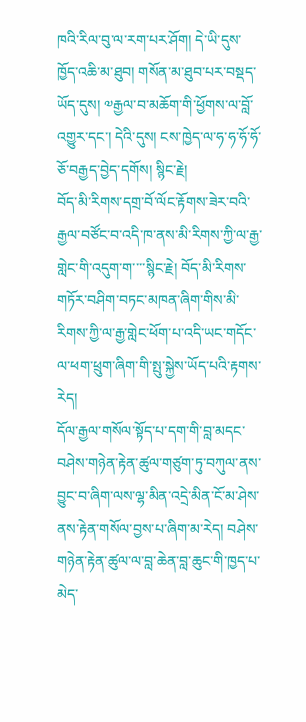ཁའི་རིལ་བུ་ལ་རག་པར་ཤོག། དེ་ཡི་དུས་ཁྱོད་འཆི་མ་ཐུབ། གསོན་མ་ཐུབ་པར་བསྡད་ཡོད་དུས། ༧རྒྱལ་བ་མཆོག་གི་ཕྱོགས་ལ་བློ་འགྱུར་དང་། དེའི་དུས། ངས་ཁྱེད་ལ་ཧ་ཧ་ཧོ་ཧོ་ཅོ་བརྒྱད་བྱེད་དགོས། སྙིང་རྗེ།
བོད་མི་རིགས་དགྲ་བོ་ལོང་རྟོགས་ཟེར་བའི་རྒྱལ་བཙོང་བ་འདི་ཁ་ནས་མི་རིགས་ཀྱི་ལ་རྒྱ་གླེང་གི་འདུག་ག་་་་སྙིང་རྗེ། བོད་མི་རིགས་གཏོར་བཤིག་བཏང་མཁན་ཞིག་གིས་མི་རིགས་ཀྱི་ལ་རྒྱ་གླེང་ཕོག་པ་འདི་ཡང་གདོང་ལ་ཕག་ཕྲུག་ཞིག་གི་སྤུ་སྐྱེས་ཡོད་པའི་རྟགས་རེད།
དོལ་རྒྱལ་གསོལ་སྟོད་པ་དག་གི་བླ་མདང་བཤེས་གཉེན་རྟེན་ཚུལ་གཙུག་ཏུ་བཀུལ་ནས་བྱུང་བ་ཞིག་ལས་ལྷ་མིན་འདྲེ་མིན་ངོ་མ་ཤེས་ནས་རྟེན་གསོལ་བྱས་པ་ཞིག་མ་རེད། བཤེས་གཉེན་རྟེན་ཚུལ་ལ་བླ་ཆེན་བླ་ཆུང་གི་ཁྱད་པ་མེད་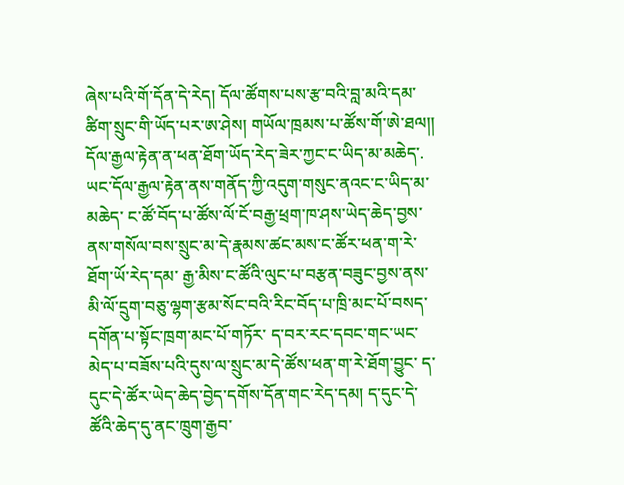ཞེས་པའི་གོ་དོན་དེ་རེད། དོལ་ཚོགས་པས་རྩ་བའི་བླ་མའི་དམ་ཚིག་སྲུང་གི་ཡོད་པར་ཨ་ཤེས། གཡོལ་ཁྲམས་པ་ཚོས་གོ་ཨེ་ཐལ།།
དོལ་རྒྱལ་རྟེན་ན་ཕན་ཐོག་ཡོད་རེད་ཟེར་ཀྱང་ང་ཡིད་མ་མཆེད་. ཡང་དོལ་རྒྱལ་རྟེན་ནས་གནོད་ཀྱི་འདུག་གསུང་ནའང་ང་ཡིད་མ་མཆེད་ ང་ཚོ་བོད་པ་ཚོས་ལོ་ངོ་བརྒྱ་ཕྲག་ཁ་ཤས་ཡེད་ཆེད་བྱས་ནས་གསོལ་བས་སྲུང་མ་དེ་རྣམས་ཚང་མས་ང་ཚོར་ཕན་ག་རེ་ཐོག་ཡོ་རེད་དམ་ རྒྱ་མིས་ང་ཚོའི་ལུང་པ་བརྩན་བཟུང་བྱས་ནས་མི་ལོ་དྲུག་བཅུ་ལྷག་རྩམ་སོང་བའི་རིང་བོད་པ་ཁྲི་མང་པོ་བསད་ དགོན་པ་སྟོང་ཁྲག་མང་པོ་གཏོར་ ད་བར་རང་དབང་གང་ཡང་མེད་པ་བཟོས་པའི་དུས་ལ་སྲུང་མ་དེ་ཚོས་ཕན་ག་རེ་ཐོག་བྱུང་ ད་དུང་དེ་ཚོར་ཡེད་ཆེད་བྱེད་དགོས་དོན་གང་རེད་དམ། ད་དུང་དེ་ཚོའི་ཆེད་དུ་ནང་ཁྲུག་རྒྱབ་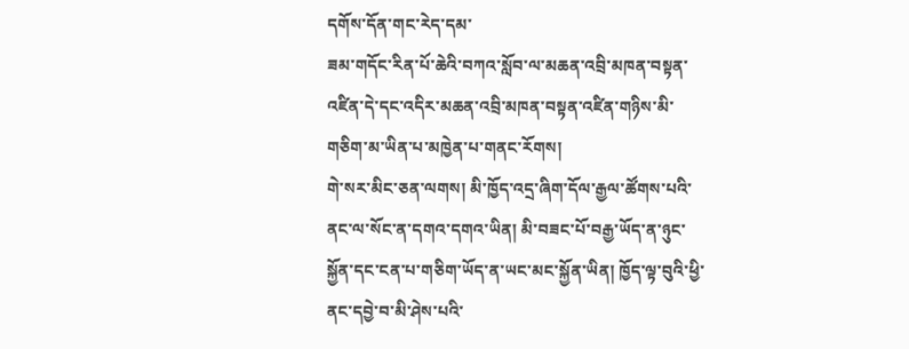དགོས་དོན་གང་རེད་དམ་
ཟམ་གདོང་རིན་པོ་ཆེའི་བཀའ་སློབ་ལ་མཆན་འབྲི་མཁན་བསྟན་འཛིན་དེ་དང་འདིར་མཆན་འབྲི་མཁན་བསྟན་འཛིན་གཉིས་མི་གཅིག་མ་ཡིན་པ་མཁྱེན་པ་གནང་རོགས།
གེ་སར་མིང་ཅན་ལགས། མི་ཁྱོད་འདྲ་ཞིག་དོལ་རྒྱལ་ཚོགས་པའི་ནང་ལ་སོང་ན་དགའ་དགའ་ཡིན། མི་བཟང་པོ་བརྒྱ་ཡོད་ན་ཉུང་སྐྱོན་དང་ངན་པ་གཅིག་ཡོད་ན་ཡང་མང་སྐྱོན་ཡིན། ཁྱོད་ལྟ་བུའི་ཕྱི་ནང་དབྱེ་བ་མི་ཤེས་པའི་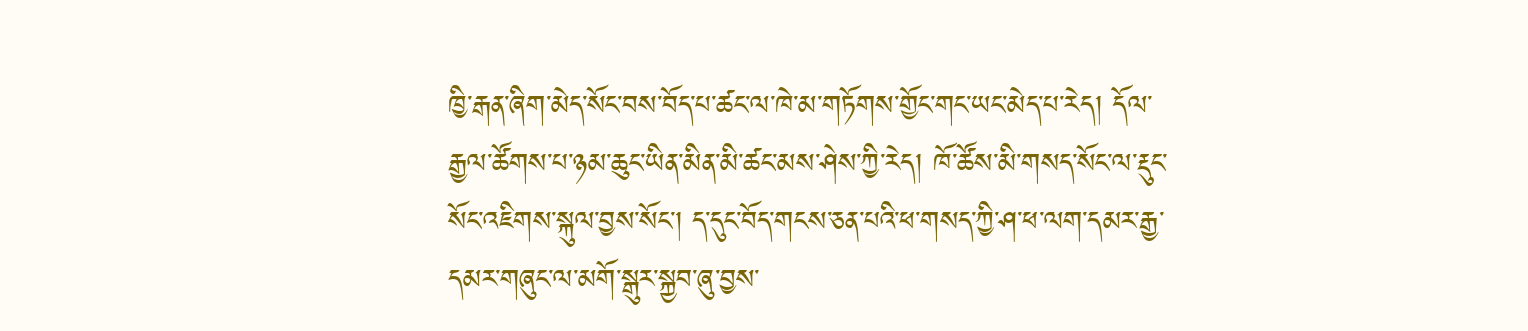ཁྱི་རྒན་ཞིག་མེད་སོང་བས་བོད་པ་ཚང་ལ་ཁེ་མ་གཏོགས་གྱོང་གང་ཡང་མེད་པ་རེད། དོལ་རྒྱལ་ཚོགས་པ་ཉམ་ཆུང་ཡིན་མིན་མི་ཚང་མས་ཤེས་ཀྱི་རེད། ཁོ་ཚོས་མི་གསད་སོང་ལ་རྡུང་སོང་འཇིགས་སྐུལ་བྱས་སོང་། ད་དུང་བོད་གངས་ཅན་པའི་ཕ་གསད་ཀྱི་ཤ་ཕ་ལག་དམར་རྒྱ་དམར་གཞུང་ལ་མགོ་སྒུར་སྐྱབ་ཞུ་བྱས་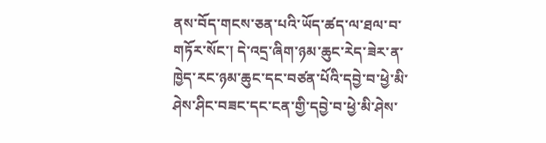ནས་བོད་གངས་ཅན་པའི་ཡོད་ཚད་ལ་ཐལ་བ་གཏོར་སོང་། དེ་འདྲ་ཞིག་ཉམ་ཆུང་རེད་ཟེར་ན་ཁྱེད་རང་ཉམ་ཆུང་དང་བཙན་པོའི་དབྱེ་བ་ཕྱེ་མི་ཤེས་ཤིང་བཟང་དང་ངན་གྱི་དབྱེ་བ་ཕྱེ་མི་ཤེས་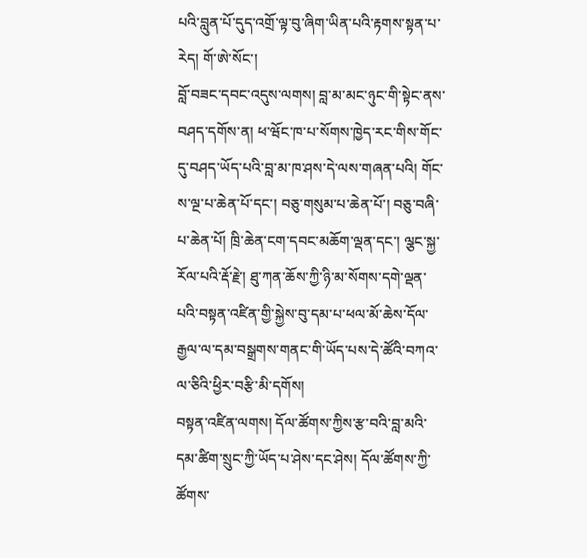པའི་བླུན་པོ་དུད་འགྲོ་ལྟ་བུ་ཞིག་ཡིན་པའི་རྟགས་སྟན་པ་རེད། གོ་ཨེ་སོང་།
བློ་བཟང་དབང་འདུས་ལགས། བླ་མ་མང་ཉུང་གི་སྟེང་ནས་བཤད་དགོས་ན། ཕ་ཝོང་ཁ་པ་སོགས་ཁྱེད་རང་གིས་གོང་དུ་བཤད་ཡོད་པའི་བླ་མ་ཁ་ཤས་དེ་ལས་གཞན་པའི། གོང་ས་ལྔ་པ་ཆེན་པོ་དང་། བཅུ་གསུམ་པ་ཆེན་པོ་། བཅུ་བཞི་པ་ཆེན་པོ། ཁྲི་ཆེན་ངག་དབང་མཆོག་ལྡན་དང་། ལྕང་སྐྱ་རོལ་པའི་རྡོ་རྗེ་། ཐུ་ཀན་ཆོས་ཀྱི་ཉི་མ་སོགས་དགེ་ལྡན་པའི་བསྟན་འཛིན་གྱི་སྐྱེས་བུ་དམ་པ་ཕལ་མོ་ཆེས་དོལ་རྒྱལ་ལ་དམ་བསྒྲགས་གནང་གི་ཡོད་པས་དེ་ཚོའི་བཀའ་ལ་ཅིའི་ཕྱིར་བརྩི་མི་དགོས།
བསྟན་འཛིན་ལགས། དོལ་ཚོགས་ཀྱིས་རྩ་བའི་བླ་མའི་དམ་ཚིག་སྲུང་ཀྱི་ཡོད་པ་ཤེས་དང་ཤེས། དོལ་ཚོགས་ཀྱི་ཚོགས་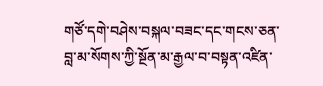གཙོ་དགེ་བཤེས་བསྐལ་བཟང་དང་གངས་ཅན་བླ་མ་སོགས་ཀྱི་སྔོན་མ་རྒྱལ་བ་བསྟན་འཛིན་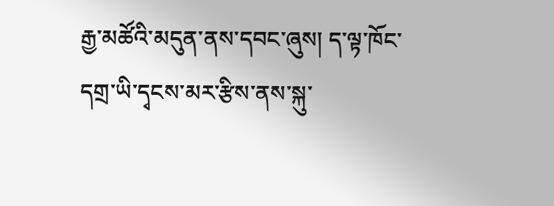རྒྱ་མཚོའི་མདུན་ནས་དབང་ཞུས། ད་ལྟ་ཁོང་དགྲ་ཡི་དྭངས་མར་རྩིས་ནས་སྐུ་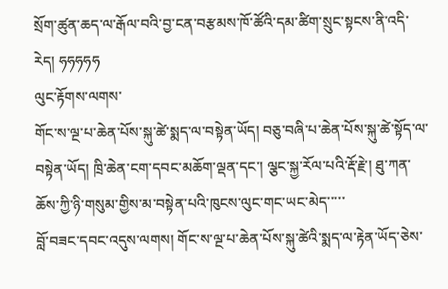སྲོག་ཚུན་ཆད་ལ་རྒོལ་བའི་བྱ་ངན་བརྩམས་ཁོ་ཚོའི་དམ་ཚིག་སྲུང་སྟངས་ནི་འདི་རེད། ཧཧཧཧཧ
ལུང་རྟོགས་ལགས་
གོང་ས་ལྔ་པ་ཆེན་པོས་སྐུ་ཚེ་སྨད་ལ་བསྟེན་ཡོད། བཅུ་བཞི་པ་ཆེན་པོས་སྐུ་ཚེ་སྟོད་ལ་བསྟེན་ཡོད། ཁྲི་ཆེན་ངག་དབང་མཆོག་ལྡན་དང་། ལྕང་སྐྱ་རོལ་པའི་རྡོ་རྗེ་། ཐུ་ཀན་ཆོས་ཀྱི་ཉི་གསུམ་གྱིས་མ་བསྟེན་པའི་ཁུངས་ལུང་གང་ཡང་མེད་་་་་
བློ་བཟང་དབང་འདུས་ལགས། གོང་ས་ལྔ་པ་ཆེན་པོས་སྐུ་ཚེའི་སྨད་ལ་རྟེན་ཡོད་ཅེས་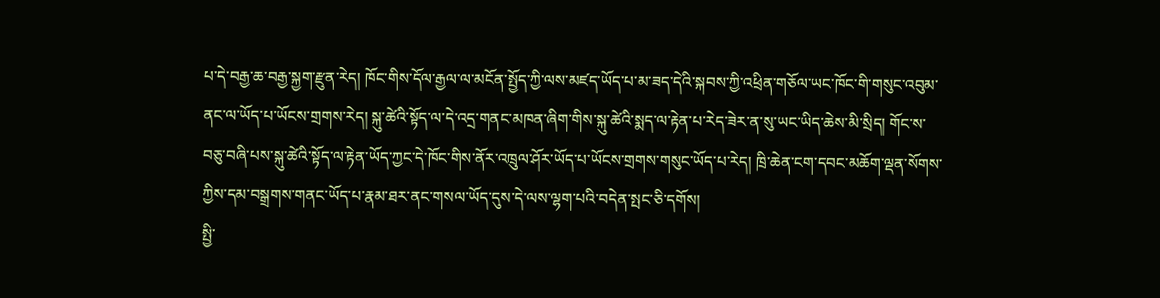པ་དེ་བརྒྱ་ཆ་བརྒྱ་སྐྱག་རྫུན་རེད། ཁོང་གིས་དོལ་རྒྱལ་ལ་མངོན་སྤྱོད་ཀྱི་ལས་མཛད་ཡོད་པ་མ་ཟད་དེའི་སྐབས་ཀྱི་འཕྲིན་གཅོལ་ཡང་ཁོང་གི་གསུང་འབུམ་ནང་ལ་ཡོད་པ་ཡོངས་གྲགས་རེད། སྐུ་ཚེའི་སྟོད་ལ་དེ་འདྲ་གནང་མཁན་ཞིག་གིས་སྐུ་ཚེའི་སྨད་ལ་རྟེན་པ་རེད་ཟེར་ན་སུ་ཡང་ཡིད་ཆེས་མི་སྲིད། གོང་ས་བཅུ་བཞི་པས་སྐུ་ཚེའི་སྟོད་ལ་རྟེན་ཡོད་ཀྱང་དེ་ཁོང་གིས་ནོར་འཁྲུལ་ཤོར་ཡོད་པ་ཡོངས་གྲགས་གསུང་ཡོད་པ་རེད། ཁྲི་ཆེན་ངག་དབང་མཆོག་ལྡན་སོགས་ཀྱིས་དམ་བསྒྲགས་གནང་ཡོད་པ་རྣམ་ཐར་ནང་གསལ་ཡོད་དུས་དེ་ལས་ལྷག་པའི་བདེན་སྤང་ཅི་དགོས།
སྤྱི་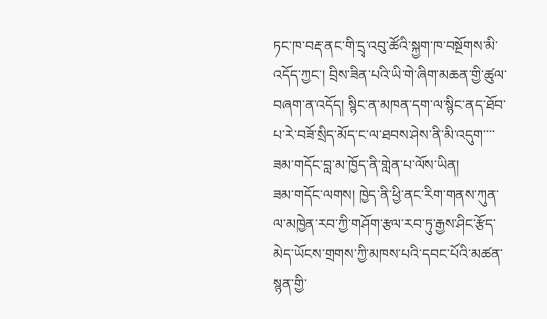ཏང་ཁ་བརྡ་ནང་གི་དྲྭ་འབུ་ཚོའི་སྐྱག་ཁ་བསྔོགས་མི་འདོད་ཀྱང་། བྲིས་ཟིན་པའི་ཡི་གེ་ཞིག་མཆན་གྱི་ཚུལ་བཞག་ན་འདོད། སྙིང་ན་མཁན་དག་ལ་སྙིང་ནད་ཐོབ་པ་རེ་བཟོ་སྲིད་མོད་ང་ལ་ཐབས་ཤེས་ནི་མི་འདུག་་་་
ཟམ་གདོང་བླ་མ་ཁྱོད་ནི་གླེན་པ་ལོས་ཡིན།
ཟམ་གདོང་ལགས། ཁྱེད་ནི་ཕྱི་ནང་རིག་གནས་ཀུན་ལ་མཁྱེན་རབ་ཀྱི་གཤོག་རྩལ་རབ་ཏུ་རྒྱས་ཤིང་རྩོད་མེད་ཡོངས་གྲགས་ཀྱི་མཁས་པའི་དབང་པོའི་མཚན་སྙན་གྱི་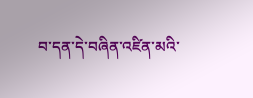བ་དན་དེ་བཞིན་འཛིན་མའི་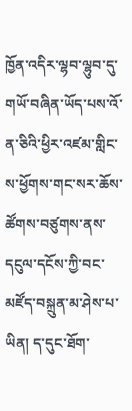ཁྱོན་འདིར་ལྷབ་ལྷུབ་དུ་གཡོ་བཞིན་ཡོད་པས་འོ་ན་ཅིའི་ཕྱིར་འཛམ་གླིང་ས་ཕྱོགས་གང་སར་ཆོས་ཚོགས་བཙུགས་ནས་དངུལ་དངོས་ཀྱི་བང་མཛོད་བསྐྲུན་མ་ཤེས་པ་ཡིན། ད་དུང་ཐོག་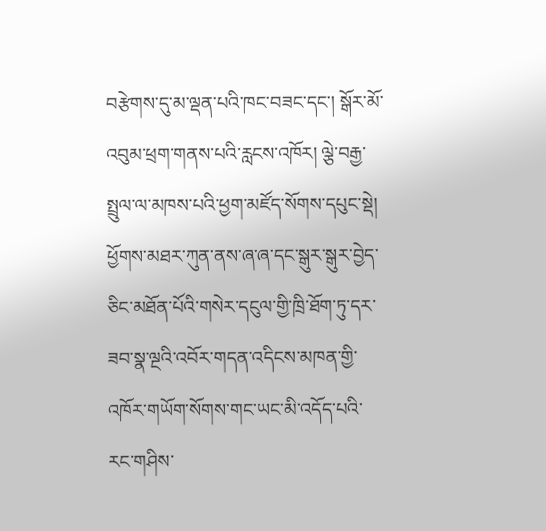བརྩེགས་དུ་མ་ལྡན་པའི་ཁང་བཟང་དང་། སྒོར་མོ་འབུམ་ཕྲག་གནས་པའི་རླངས་འཁོར། ལྕེ་བརྒྱ་སྤྲུལ་ལ་མཁས་པའི་ཕྱག་མཛོད་སོགས་དཔུང་སྡེ། ཕྱོགས་མཐར་ཀུན་ནས་ཞ་ཞ་དང་སྒུར་སྒུར་བྱེད་ཅིང་མཐོན་པོའི་གསེར་དངུལ་གྱི་ཁྲི་ཐོག་ཏུ་དར་ཟབ་སྣ་ལྔའི་འབོར་གདན་འདིངས་མཁན་གྱི་འཁོར་གཡོག་སོགས་གང་ཡང་མི་འདོད་པའི་རང་གཤིས་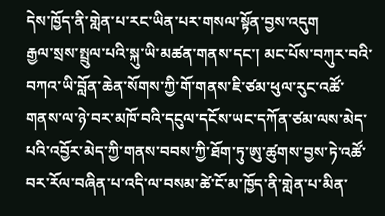དེས་ཁྱོད་ནི་གླེན་པ་རང་ཡིན་པར་གསལ་སྟོན་བྱས་འདུག
རྒྱལ་སྲས་སྤྲུལ་པའི་སྐུ་ཡི་མཚན་གནས་དང་། མང་པོས་བཀུར་བའི་བཀའ་ཡི་བློན་ཆེན་སོགས་ཀྱི་གོ་གནས་ཇི་ཙམ་ཕུལ་རུང་འཚོ་གནས་ལ་ཉེ་བར་མཁོ་བའི་དངུལ་དངོས་ཡང་དཀོན་ཙམ་ལས་མེད་པའི་འབྱོར་མེད་ཀྱི་གནས་བབས་ཀྱི་ཐོག་ཏུ་ཨུ་ཚུགས་བྱས་ཏེ་འཚོ་བར་རོལ་བཞིན་པ་འདི་ལ་བསམ་ཚེ་ངོ་མ་ཁྱོད་ནི་གླེན་པ་མིན་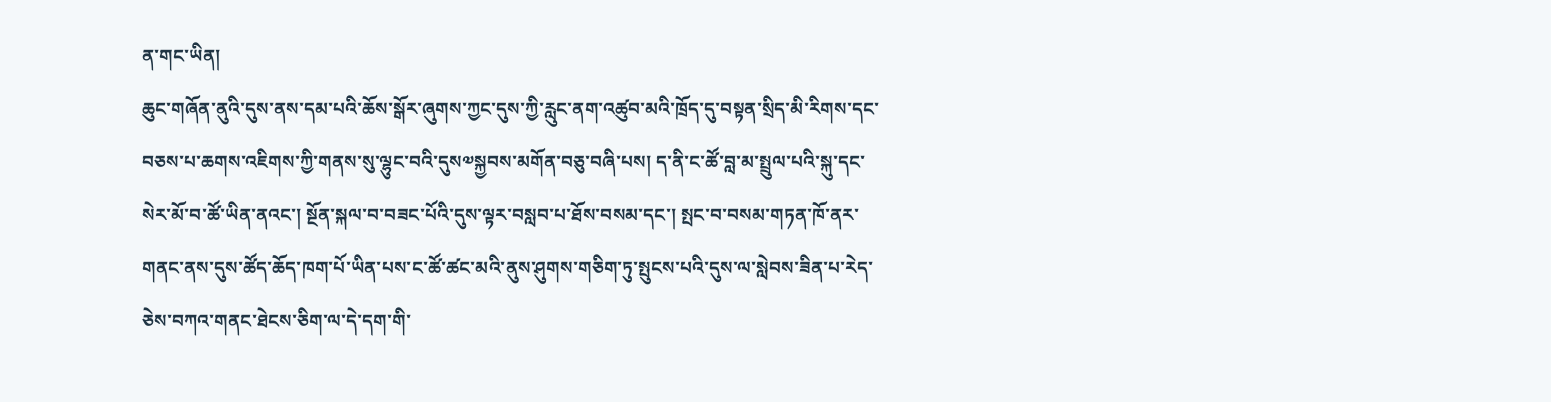ན་གང་ཡིན།
ཆུང་གཞོན་ནུའི་དུས་ནས་དམ་པའི་ཆོས་སྒོར་ཞུགས་ཀྱང་དུས་ཀྱི་རླུང་ནག་འཚུབ་མའི་ཁྲོད་དུ་བསྟན་སྲིད་མི་རིགས་དང་བཅས་པ་ཆགས་འཇིགས་ཀྱི་གནས་སུ་ལྷུང་བའི་དུས༧སྐྱབས་མགོན་བཅུ་བཞི་པས། ད་ནི་ང་ཚོ་བླ་མ་སྤྲུལ་པའི་སྐུ་དང་སེར་མོ་བ་ཚོ་ཡིན་ནའང་། སྔོན་སྐལ་བ་བཟང་པོའི་དུས་ལྟར་བསླབ་པ་ཐོས་བསམ་དང་། སྤང་བ་བསམ་གཏན་ཁོ་ནར་གནང་ནས་དུས་ཚོད་ཆོད་ཁག་པོ་ཡིན་པས་ང་ཚོ་ཚང་མའི་ནུས་ཤུགས་གཅིག་ཏུ་སྤུངས་པའི་དུས་ལ་སླེབས་ཟིན་པ་རེད་ཅེས་བཀའ་གནང་ཐེངས་ཅིག་ལ་དེ་དག་གི་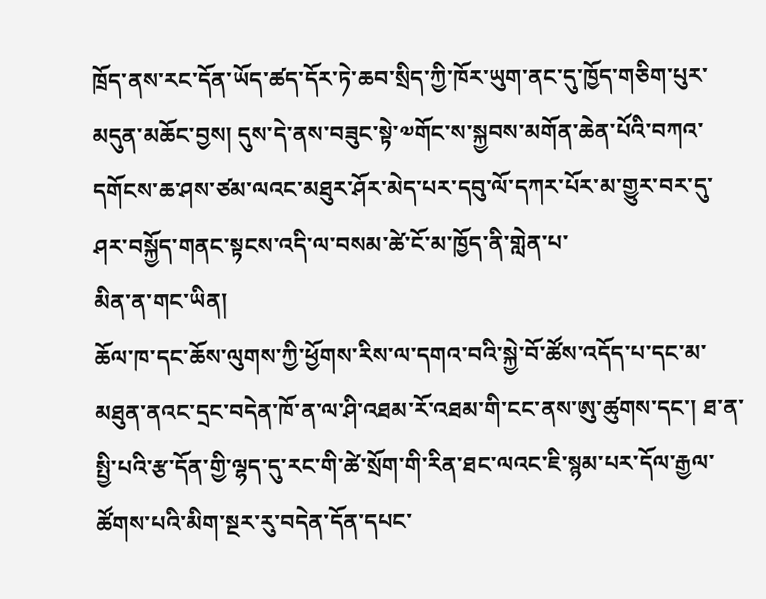ཁྲོད་ནས་རང་དོན་ཡོད་ཚད་དོར་ཏེ་ཆབ་སྲིད་ཀྱི་ཁོར་ཡུག་ནང་དུ་ཁྱོད་གཅིག་པུར་མདུན་མཆོང་བྱས། དུས་དེ་ནས་བཟུང་སྟེ་༧གོང་ས་སྐྱབས་མགོན་ཆེན་པོའི་བཀའ་དགོངས་ཆ་ཤས་ཙམ་ལའང་མཐུར་ཤོར་མེད་པར་དབུ་ལོ་དཀར་པོར་མ་གྱུར་བར་དུ་ཤར་བསྐྱོད་གནང་སྟངས་འདི་ལ་བསམ་ཚེ་ངོ་མ་ཁྱོད་ནི་གླེན་པ་
མིན་ན་གང་ཡིན།
ཆོལ་ཁ་དང་ཆོས་ལུགས་ཀྱི་ཕྱོགས་རིས་ལ་དགའ་བའི་སྐྱེ་བོ་ཚོས་འདོད་པ་དང་མ་མཐུན་ནའང་དྲང་བདེན་ཁོ་ན་ལ་ཤི་འཐམ་རོ་འཐམ་གི་ངང་ནས་ཨུ་ཚུགས་དང་། ཐ་ན་སྤྱི་པའི་རྩ་དོན་གྱི་ལྷད་དུ་རང་གི་ཚེ་སྲོག་གི་རིན་ཐང་ལའང་ཇི་སྙམ་པར་དོལ་རྒྱལ་ཚོགས་པའི་མིག་སྔར་རུ་བདེན་དོན་དཔང་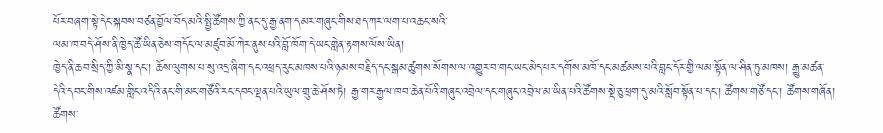པོར་བཞག་སྟེ་དེང་སྐབས་བཙན་བྱོལ་བོད་མའི་སྤྱི་ཚོགས་ཀྱི་ནང་དུ་རྒྱ་ནག་དམར་གཞུང་གིས་ཐད་ཀར་ལག་པ་འཆང་སའི་
ལམ་ཁ་བདེ་ཤོས་ནི་ཁྱེད་ཚོ་ཡིན་ཅེས་གདོང་ལ་མཛུབ་མོ་ཀེར་ནུས་པའི་བློ་ཁོག་དེ་ཡང་གླེན་རྟགས་ལོས་ཡིན།
ཁྱེད་ནི་ཆབ་སྲིད་ཀྱི་མི་སྣ་དང་། ཆོས་ལུགས་པ་སུ་འདྲ་ཞིག་དང་འཕྲད་རུང་མཁས་པའི་ཉམས་བརྗིད་དང་སྒམ་ཚུགས་སོགས་ལ་འགྱུར་བ་གང་ཡང་མེད་པར་དགོས་མཁོ་དང་མཚམས་པའི་བླང་དོར་གྱི་ལམ་སྟོན་ལ་ཤིན་ཏུ་མཁས། རྒྱུ་མཚན་དེའི་དབང་གིས་འཛམ་གླིང་འདིའི་ནང་གི་མང་གཙོའི་རང་དབང་ལྡན་པའི་ཡུལ་གྲུ་ཆེ་ཤོས་ཏེ། རྒྱ་གར་རྒྱལ་ཁབ་ཆེན་པོའི་གཞུང་འབྲེལ་དང་གཞུང་འབྲེལ་མ་ཡིན་པའི་ཚོགས་སྡེ་ཅུ་ཕྲག་དུ་མའི་སློབ་སྟོན་པ་དང་། ཚོགས་གཙོ་དང་། ཚོགས་གཞོན། ཚོགས་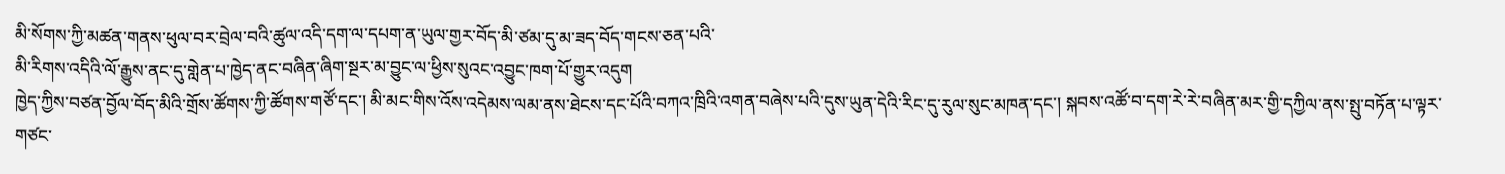མི་སོགས་ཀྱི་མཚན་གནས་ཕུལ་བར་བྲེལ་བའི་ཚུལ་འདི་དག་ལ་དཔག་ན་ཡུལ་གྱར་བོད་མི་ཙམ་དུ་མ་ཟད་བོད་གངས་ཅན་པའི་
མི་རིགས་འདིའི་ལོ་རྒྱུས་ནང་དུ་གླེན་པ་ཁྱེད་ནང་བཞིན་ཞིག་སྔར་མ་བྱུང་ལ་ཕྱིས་སུའང་འབྱུང་ཁག་པོ་གྱུར་འདུག
ཁྱེད་ཀྱིས་བཙན་བྱོལ་བོད་མིའི་གྲོས་ཚོགས་ཀྱི་ཚོགས་གཙོ་དང་། མི་མང་གིས་འོས་འདེམས་ལམ་ནས་ཐེངས་དང་པོའི་བཀའ་ཁྲིའི་འགན་བཞེས་པའི་དུས་ཡུན་དེའི་རིང་དུ་རུལ་སུང་མཁན་དང་། སྐབས་འཚོ་བ་དག་རེ་རེ་བཞིན་མར་གྱི་དཀྱིལ་ནས་སྤུ་བཏོན་པ་ལྟར་གཙང་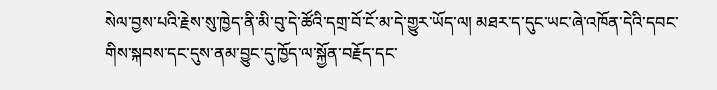སེལ་བྱས་པའི་རྗེས་སུ་ཁྱེད་ནི་མི་བུ་དེ་ཚོའི་དགྲ་བོ་ངོ་མ་དེ་གྱུར་ཡོད་ལ། མཐར་ད་དུང་ཡང་ཞེ་འཁོན་དེའི་དབང་གིས་སྐབས་དང་དུས་ནམ་བྱུང་དུ་ཁྱོད་ལ་སྐྱོན་བརྗོད་དང་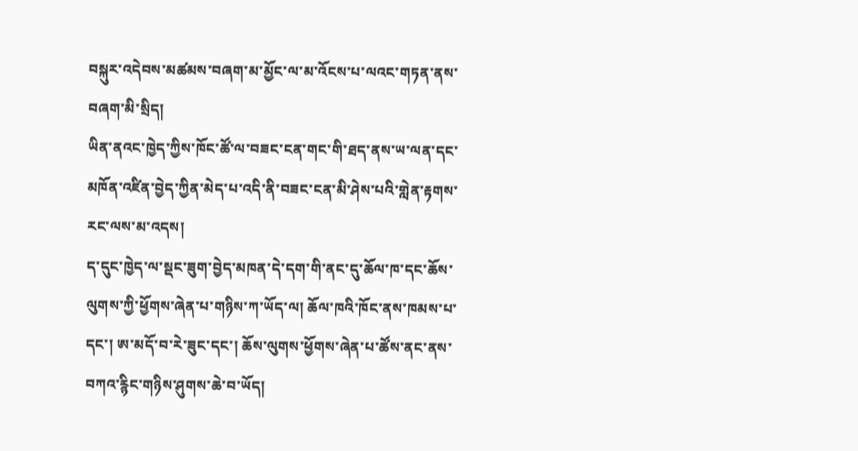བསྐུར་འདེབས་མཚམས་བཞག་མ་མྱོང་ལ་མ་འོངས་པ་ལའང་གཏན་ནས་བཞག་མི་སྲིད།
ཡིན་ནའང་ཁྱེད་ཀྱིས་ཁོང་ཚོ་ལ་བཟང་ངན་གང་གི་ཐད་ནས་ཡ་ལན་དང་མཁོན་འཛིན་བྱེད་ཀྱིན་མེད་པ་འདི་ནི་བཟང་ངན་མི་ཤེས་པའི་གླེན་རྟགས་རང་ལས་མ་འདས།
ད་དུང་ཁྱེད་ལ་སྡང་ཟུག་བྱེད་མཁན་དེ་དག་གི་ནང་དུ་ཆོལ་ཁ་དང་ཆོས་ལུགས་ཀྱི་ཕྱོགས་ཞེན་པ་གཉིས་ཀ་ཡོད་ལ། ཆོལ་ཁའི་ཁོང་ནས་ཁམས་པ་དང་། ཨ་མདོ་བ་རེ་ཟུང་དང་། ཆོས་ལུགས་ཕྱོགས་ཞེན་པ་ཚོས་ནང་ནས་བཀའ་རྙིང་གཉིས་ཤུགས་ཆེ་བ་ཡོད།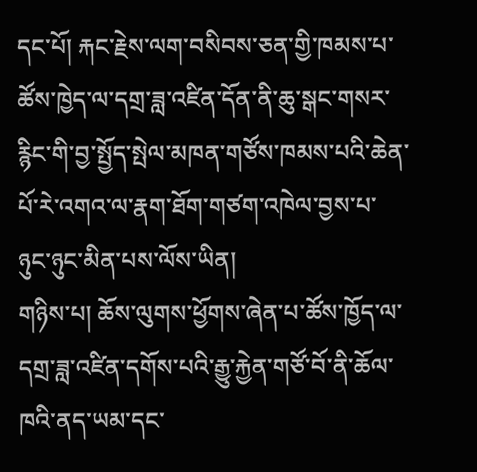དང་པོ། རྐང་རྗེས་ལག་བསིབས་ཅན་གྱི་ཁམས་པ་ཚོས་ཁྱེད་ལ་དགྲ་ཟླ་འཛིན་དོན་ནི་ཆུ་སྒང་གསར་རྙིང་གི་བྱ་སྤྱོད་སྤེལ་མཁན་གཙོས་ཁམས་པའི་ཆེན་པོ་རེ་འགའ་ལ་རྣག་ཐོག་གཙག་འཁེལ་བྱས་པ་ཉུང་ཉུང་མིན་པས་ལོས་ཡིན།
གཉིས་པ། ཆོས་ལུགས་ཕྱོགས་ཞེན་པ་ཚོས་ཁྱོད་ལ་དགྲ་ཟླ་འཛིན་དགོས་པའི་རྒྱུ་རྐྱེན་གཙོ་བོ་ནི་ཆོལ་ཁའི་ནད་ཡམ་དང་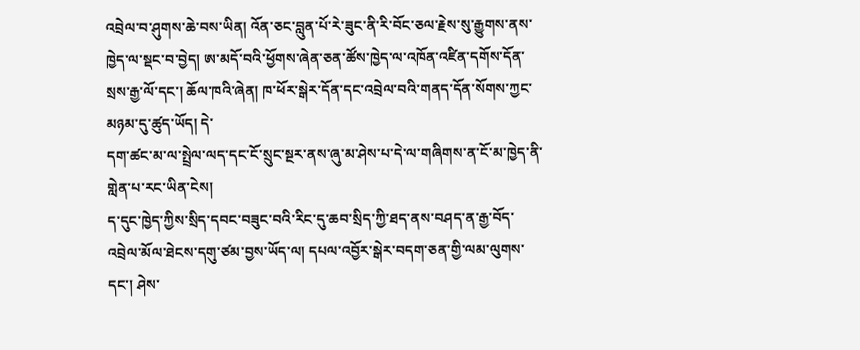འབྲེལ་བ་ཤུགས་ཆེ་བས་ཡིན། འོན་ཅང་བླུན་པོ་རེ་ཟུང་ནི་རི་བོང་ཅལ་རྗེས་སུ་རྒྱུགས་ནས་ཁྱེད་ལ་སྡང་བ་བྱེད། ཨ་མདོ་བའི་ཕྱོགས་ཞེན་ཅན་ཚོས་ཁྱེད་ལ་འཁོན་འཛིན་དགོས་དོན་སྲས་རྒྱ་ལོ་དང་། ཆོལ་ཁའི་ཞེན། ཁ་ཕོར་སྒེར་དོན་དང་འབྲེལ་བའི་གནད་དོན་སོགས་ཀྱང་མཉམ་དུ་ཚུད་ཡོད། དེ་
དག་ཚང་མ་ལ་སྤྲེལ་ལད་དང་ངོ་སྲུང་སྔར་ནས་ཞུ་མ་ཤེས་པ་དེ་ལ་གཞིགས་ན་ངོ་མ་ཁྱེད་ནི་གླེན་པ་རང་ཡིན་ངེས།
ད་དུང་ཁྱེད་ཀྱིས་སྲིད་དབང་བཟུང་བའི་རིང་དུ་ཆབ་སྲིད་ཀྱི་ཐད་ནས་བཤད་ན་རྒྱ་བོད་འབྲེལ་མོལ་ཐེངས་དགུ་ཙམ་བྱས་ཡོད་ལ། དཔལ་འབྱོར་སྒེར་བདག་ཅན་གྱི་ལམ་ལུགས་དང་། ཤེས་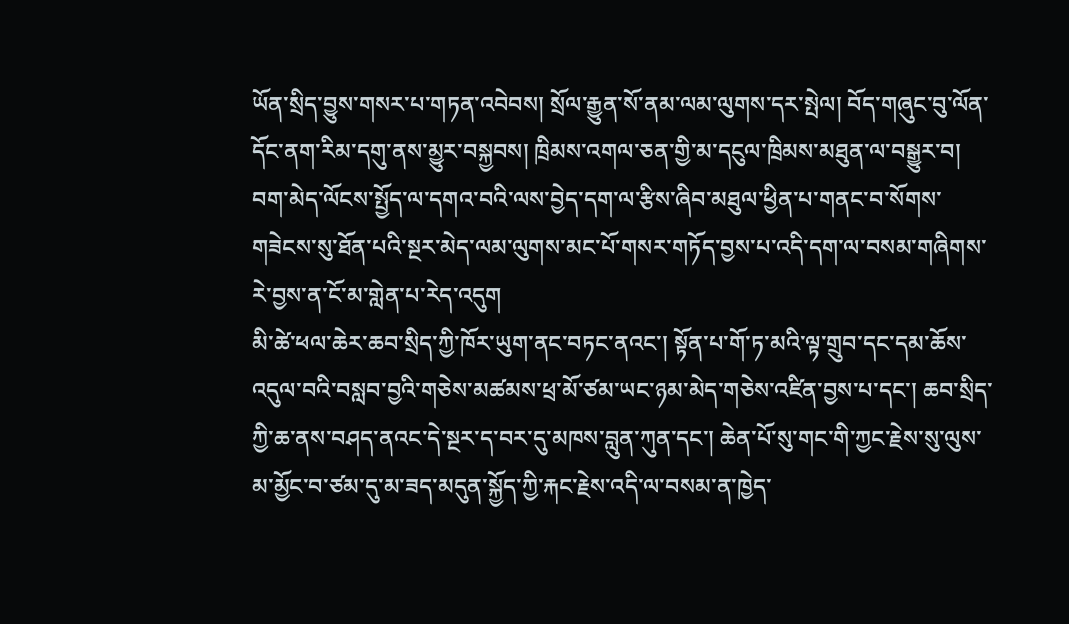ཡོན་སྲིད་བྱུས་གསར་པ་གཏན་འབེབས། སྲོལ་རྒྱུན་སོ་ནམ་ལམ་ལུགས་དར་སྤེལ། བོད་གཞུང་བུ་ལོན་དོང་ནག་རིམ་དགུ་ནས་མྱུར་བསྐྱབས། ཁྲིམས་འགལ་ཅན་གྱི་མ་དངུལ་ཁྲིམས་མཐུན་ལ་བསྒྱུར་བ། བག་མེད་ལོངས་སྤྱོད་ལ་དགའ་བའི་ལས་བྱེད་དག་ལ་རྩིས་ཞིབ་མཐུལ་ཕྱིན་པ་གནང་བ་སོགས་གཟེངས་སུ་ཐོན་པའི་སྔར་མེད་ལམ་ལུགས་མང་པོ་གསར་གཏོད་བྱས་པ་འདི་དག་ལ་བསམ་གཞིགས་རེ་བྱས་ན་ངོ་མ་གླེན་པ་རེད་འདུག
མི་ཚེ་ཕལ་ཆེར་ཆབ་སྲིད་ཀྱི་ཁོར་ཡུག་ནང་བཏང་ནའང་། སྟོན་པ་གོ་ཏ་མའི་ལྟ་གྲུབ་དང་དམ་ཆོས་འདུལ་བའི་བསླབ་བྱའི་གཅེས་མཚམས་ཕྲ་མོ་ཙམ་ཡང་ཉམ་མེད་གཅེས་འཛིན་བྱས་པ་དང་། ཆབ་སྲིད་ཀྱི་ཆ་ནས་བཤད་ནའང་དེ་སྔར་ད་བར་དུ་མཁས་བླུན་ཀུན་དང་། ཆེན་པོ་སུ་གང་གི་ཀྱང་རྗེས་སུ་ལུས་མ་མྱོང་བ་ཙམ་དུ་མ་ཟད་མདུན་སྐྱོད་ཀྱི་རྐང་རྗེས་འདི་ལ་བསམ་ན་ཁྱེད་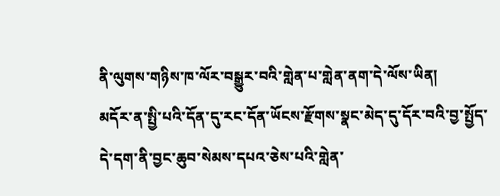ནི་ལུགས་གཉིས་ཁ་ལོར་བསྒྱུར་བའི་གླེན་པ་གླེན་ནག་དེ་ལོས་ཡིན།
མདོར་ན་སྤྱི་པའི་དོན་དུ་རང་དོན་ཡོངས་རྫོགས་སྣང་མེད་དུ་དོར་བའི་བྱ་སྤྱོད་དེ་དག་ནི་བྱང་ཆུབ་སེམས་དཔའ་ཅེས་པའི་གླེན་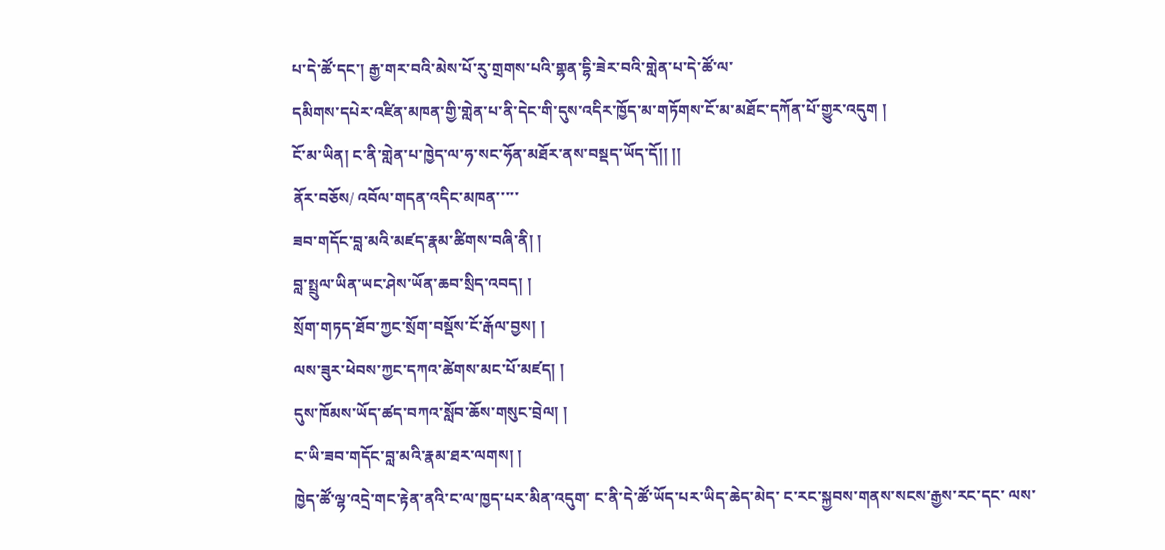པ་དེ་ཚོ་དང་། རྒྱ་གར་བའི་མེས་པོ་རུ་གྲགས་པའི་གྷན་དྷི་ཟེར་བའི་གླེན་པ་དེ་ཚོ་ལ་
དམིགས་དཔེར་འཛིན་མཁན་གྱི་གླེན་པ་ནི་དེང་གི་དུས་འདིར་ཁྱོད་མ་གཏོགས་ངོ་མ་མཐོང་དཀོན་པོ་གྱུར་འདུག །
ངོ་མ་ཡིན། ང་ནི་གླེན་པ་ཁྱེད་ལ་ཧ་སང་ཧོན་མཐོར་ནས་བསྡད་ཡོད་དོ།། །།
ནོར་བཅོས/ འབོལ་གདན་འདིང་མཁན་་་་་
ཟབ་གདོང་བླ་མའི་མཛད་རྣམ་ཚིགས་བཞི་ནི། །
བླ་སྤྲུལ་ཡིན་ཡང་ཤེས་ཡོན་ཆབ་སྲིད་འབད། །
སྲོག་གཏད་ཐོབ་ཀྱང་སྲོག་བསྡོས་ངོ་རྒོལ་བྱས། །
ལས་ཟུར་ཕེབས་ཀྱང་དཀའ་ཚེགས་མང་པོ་མཛད། །
དུས་ཁོམས་ཡོད་ཚད་བཀའ་སློབ་ཆོས་གསུང་བྲེལ། །
ང་ཡི་ཟབ་གདོང་བླ་མའི་རྣམ་ཐར་ལགས། །
ཁྱེད་ཚོ་ལྷ་འདྲེ་གང་རྟེན་ནའི་ང་ལ་ཁྱད་པར་མིན་འདུག་ ང་ནི་དེ་ཚོ་ཡོད་པར་ཡིད་ཆེད་མེད་ ང་རང་སྐྱབས་གནས་སངས་རྒྱས་རང་དང་ ལས་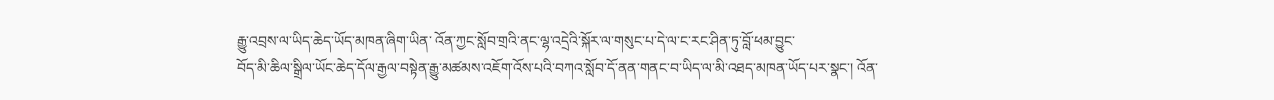རྒྱུ་འབྲས་ལ་ཡིད་ཆེད་ཡོད་མཁན་ཞིག་ཡིན་ འོན་ཀྱང་སློབ་གྲའི་ནང་ལྷ་འདྲེའི་སྐོར་ལ་གསུང་པ་དེ་ལ་ང་རང་ཤིན་ཏུ་བློ་ཕམ་བྱུང་
བོད་མི་ཆིལ་སྒྲིལ་ཡོང་ཆེད་དོལ་རྒྱལ་བསྟེན་རྒྱུ་མཚམས་འཇོག་འོས་པའི་བཀའ་སློབ་དོ་ནན་གནང་བ་ཡིད་ལ་མི་འཐད་མཁན་ཡོད་པར་སྣང་། འོན་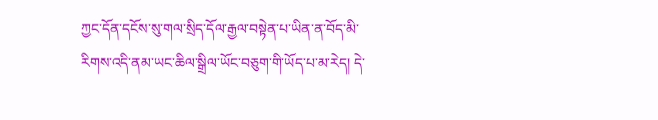ཀྱང་དོན་དངོས་སུ་གལ་སྲིད་དོལ་རྒྱལ་བསྟེན་པ་ཡིན་ན་བོད་མི་རིགས་འདི་ནམ་ཡང་ཆིལ་སྒྲིལ་ཡོང་བཅུག་གི་ཡོད་པ་མ་རེད། དེ་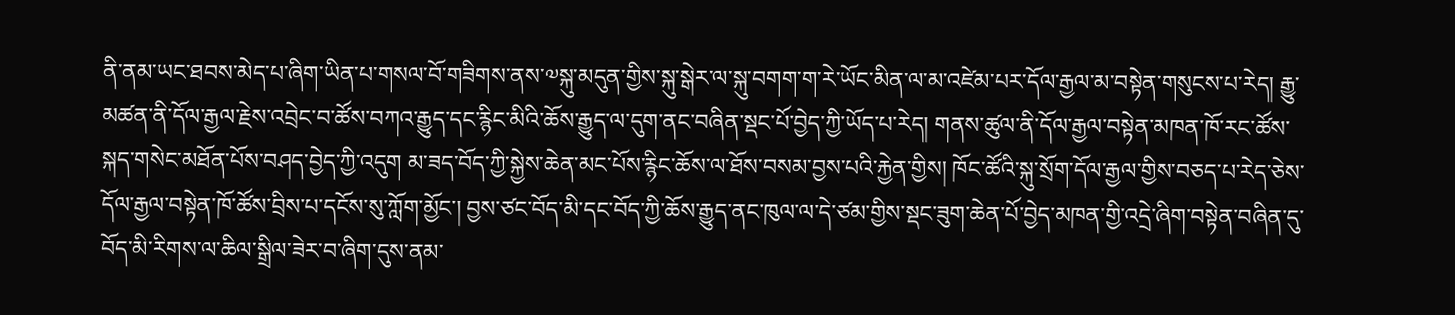ནི་ནམ་ཡང་ཐབས་མེད་པ་ཞིག་ཡིན་པ་གསལ་བོ་གཟིགས་ནས་༧སྐུ་མདུན་གྱིས་སྐུ་སྒེར་ལ་སྐུ་བགག་ག་རེ་ཡོང་མིན་ལ་མ་འཛེམ་པར་དོལ་རྒྱལ་མ་བསྟེན་གསུངས་པ་རེད། རྒྱུ་མཚན་ནི་དོལ་རྒྱལ་རྗེས་འབྲེང་བ་ཚོས་བཀའ་རྒྱུད་དང་རྙིང་མིའི་ཆོས་རྒྱུད་ལ་དུག་ནང་བཞིན་སྡང་པོ་བྱེད་ཀྱི་ཡོད་པ་རེད། གནས་ཚུལ་ནི་དོལ་རྒྱལ་བསྟེན་མཁན་ཁོ་རང་ཚོས་སྐད་གསེང་མཐོན་པོས་བཤད་བྱེད་ཀྱི་འདུག མ་ཟད་བོད་ཀྱི་སྐྱེས་ཆེན་མང་པོས་རྙིང་ཆོས་ལ་ཐོས་བསམ་བྱས་པའི་རྐྱེན་གྱིས། ཁོང་ཚོའི་སྐུ་སྲོག་དོལ་རྒྱལ་གྱིས་བཅད་པ་རེད་ཅེས་དོལ་རྒྱལ་བསྟེན་ཁོ་ཚོས་བྲིས་པ་དངོས་སུ་ཀློག་མྱོང་། བྱས་ཙང་བོད་མི་དང་བོད་ཀྱི་ཆོས་རྒྱུད་ནང་ཁུལ་ལ་དེ་ཙམ་གྱིས་སྡང་ཟུག་ཆེན་པོ་བྱེད་མཁན་གྱི་འདྲེ་ཞིག་བསྟེན་བཞིན་དུ་བོད་མི་རིགས་ལ་ཆིལ་སྒྲིལ་ཟེར་བ་ཞིག་དུས་ནམ་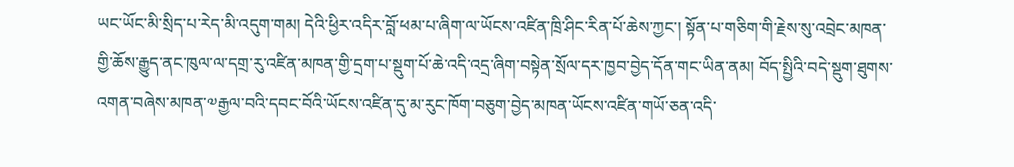ཡང་ཡོང་མི་སྲིད་པ་རེད་མི་འདུག་གམ། དེའི་ཕྱིར་འདིར་བློ་ཕམ་པ་ཞིག་ལ་ཡོངས་འཛིན་ཁྲི་ཤིང་རིན་པོ་ཆེས་ཀྱང་། སྟོན་པ་གཅིག་གི་རྗེས་སུ་འབྲེང་མཁན་གྱི་ཆོས་རྒྱུད་ནང་ཁུལ་ལ་དགྲ་རུ་འཛིན་མཁན་གྱི་དྲག་པ་སྡུག་པོ་ཆེ་འདི་འདྲ་ཞིག་བསྟེན་སྲོལ་དར་ཁྱབ་བྱེད་དོན་གང་ཡིན་ནམ། བོད་སྤྱིའི་བདེ་སྡུག་ཐུགས་འགན་བཞེས་མཁན་༧རྒྱལ་བའི་དབང་བོའི་ཡོངས་འཛིན་དུ་མ་རུང་ཁོག་བཅུག་བྱེད་མཁན་ཡོངས་འཛིན་གཡོ་ཅན་འདི་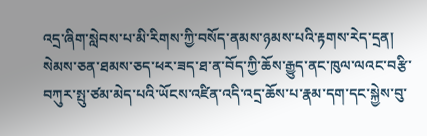འདྲ་ཞིག་སླེབས་པ་མི་རིགས་ཀྱི་བསོད་ནམས་ཉམས་པའི་རྟགས་རེད་དྲན། སེམས་ཅན་ཐམས་ཅད་ཕར་ཟད་ཐ་ན་བོད་ཀྱི་ཆོས་རྒྱུད་ནང་ཁུལ་ལའང་བརྩི་བཀུར་སྤུ་ཙམ་མེད་པའི་ཡོངས་འཛིན་འདི་འདྲ་ཆོས་པ་རྣམ་དག་དང་སྐྱེས་བུ་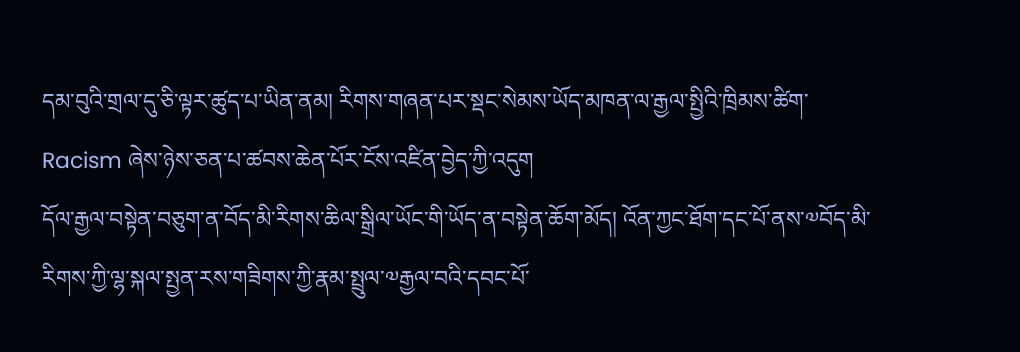དམ་བུའི་གྲལ་དུ་ཅི་ལྟར་ཚུད་པ་ཡིན་ནམ། རིགས་གཞན་པར་སྡང་སེམས་ཡོད་མཁན་ལ་རྒྱལ་སྤྱིའི་ཁྲིམས་ཚིག་ Racism ཞེས་ཉེས་ཅན་པ་ཚབས་ཆེན་པོར་ངོས་འཛིན་བྱེད་ཀྱི་འདུག
དོལ་རྒྱལ་བསྟེན་བཅུག་ན་བོད་མི་རིགས་ཆིལ་སྒྲིལ་ཡོང་གི་ཡོད་ན་བསྟེན་ཆོག་མོད། འོན་ཀྱང་ཐོག་དང་པོ་ནས་༧བོད་མི་རིགས་ཀྱི་ལྷ་སྐལ་སྤྱན་རས་གཟིགས་ཀྱི་རྣམ་སྤྲུལ་༧རྒྱལ་བའི་དབང་པོ་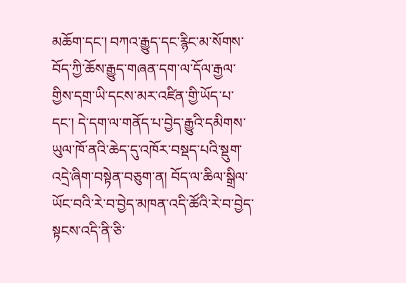མཆོག་དང་། བཀའ་རྒྱུད་དང་རྙིང་མ་སོགས་བོད་ཀྱི་ཆོས་རྒྱུད་གཞན་དག་ལ་དོལ་རྒྱལ་གྱིས་དགྲ་ཡི་དངས་མར་འཛིན་གྱི་ཡོད་པ་དང་། དེ་དག་ལ་གནོད་པ་བྱེད་རྒྱུའི་དམིགས་ཡུལ་ཁོ་ནའི་ཆེད་དུ་འཁོར་བསྡད་པའི་སྡུག་འདྲེ་ཞིག་བསྟེན་བཅུག་ན། བོད་ལ་ཆིལ་སྒྲིལ་ཡོང་བའི་རེ་བ་བྱེད་མཁན་འདི་ཚོའི་རེ་བ་བྱེད་སྟངས་འདི་ནི་ཅི་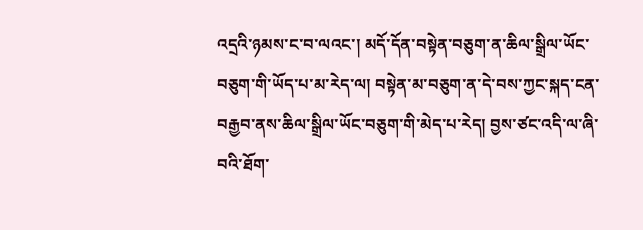འདྲའི་ཉམས་ང་བ་ལའང་། མདོ་དོན་བསྟེན་བཅུག་ན་ཆིལ་སྒྲིལ་ཡོང་བཅུག་གི་ཡོད་པ་མ་རེད་ལ། བསྟེན་མ་བཅུག་ན་དེ་བས་ཀྱང་སྐད་ངན་བརྒྱབ་ནས་ཆིལ་སྒྲིལ་ཡོང་བཅུག་གི་མེད་པ་རེད། བྱས་ཙང་འདི་ལ་ཞི་བའི་ཐོག་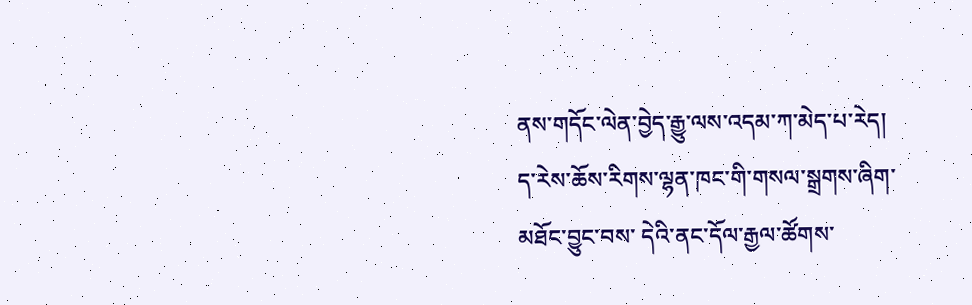ནས་གདོང་ལེན་བྱེད་རྒྱུ་ལས་འདམ་ཀ་མེད་པ་རེད།
ད་རེས་ཆོས་རིགས་ལྷན་ཁང་གི་གསལ་སྒྲགས་ཞིག་མཐོང་བྱུང་བས་ དེའི་ནང་དོལ་རྒྱལ་ཚོགས་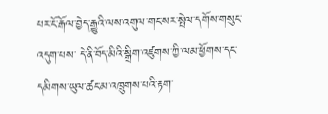པར་ངོ་རྒོལ་བྱེད་རྒྱུའི་ལས་འགུལ་གང་སར་སྤེལ་དགོས་གསུང་འདུག་པས་ དེ་ནི་བོད་མིའི་སྒྲིག་འཛུགས་ཀྱི་ལམ་ཕྱོགས་དང་དམིགས་ཡུལ་ཚང་མ་འཁྲུགས་པའི་རྟག་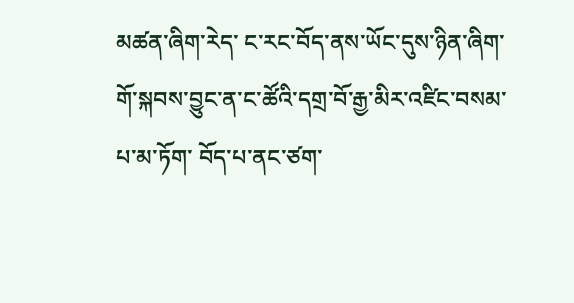མཚན་ཞིག་རེད་ ང་རང་བོད་ནས་ཡོང་དུས་ཉིན་ཞིག་གོ་སྐབས་བྱུང་ན་ང་ཚོའི་དགྲ་བོ་རྒྱ་མིར་འཛིང་བསམ་པ་མ་ཏོག་ བོད་པ་ནང་ཙག་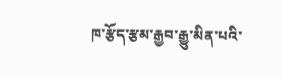ཁ་རྩོད་རྩམ་རྒྱབ་རྒྱུ་མིན་པའི་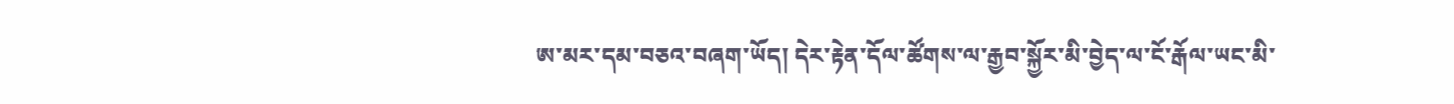ཨ་མར་དམ་བཅའ་བཞག་ཡོད། དེར་རྟེན་དོལ་ཚོགས་ལ་རྒྱབ་སྐྱོར་མི་བྱེད་ལ་ངོ་རྒོལ་ཡང་མི་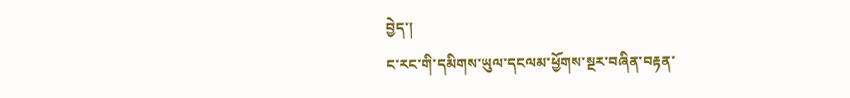བྱེད་།
ང་རང་གི་དམིགས་ཡུལ་དངལམ་ཕྱོགས་སྔར་བཞིན་བརྟན་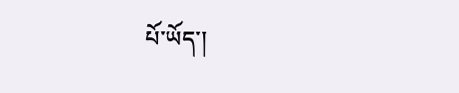པོ་ཡོད་།